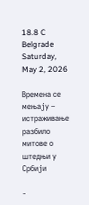18.8 C
Belgrade
Saturday, May 2, 2026

Времена се мењају – истраживање разбило митове о штедњи у Србији

-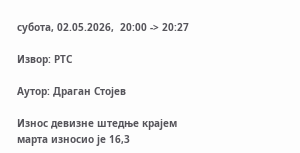субота, 02.05.2026,  20:00 -> 20:27

Извор: РТС

Аутор: Драган Стојев

Износ девизне штедње крајем марта износио је 16,3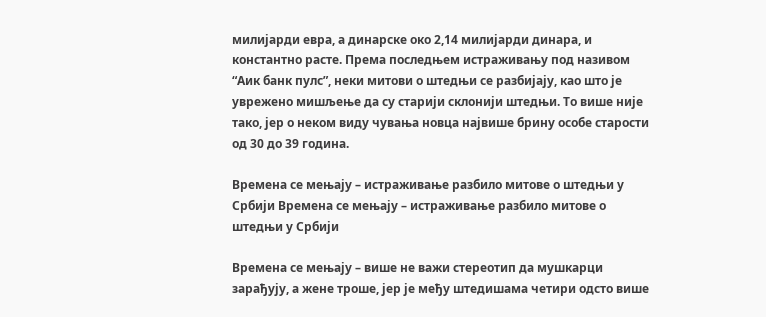милијарди евра, а динарске око 2,14 милијарди динара, и константно расте. Према последњем истраживању под називом “Аик банк пулс”, неки митови о штедњи се разбијају, као што је уврежено мишљење да су старији склонији штедњи. То више није тако, јер о неком виду чувања новца највише брину особе старости од 30 до 39 година.

Времена се мењају – истраживање разбило митове о штедњи у Србији Времена се мењају – истраживање разбило митове о штедњи у Србији

Времена се мењају – више не важи стереотип да мушкарци зарађују, а жене троше, јер је међу штедишама четири одсто више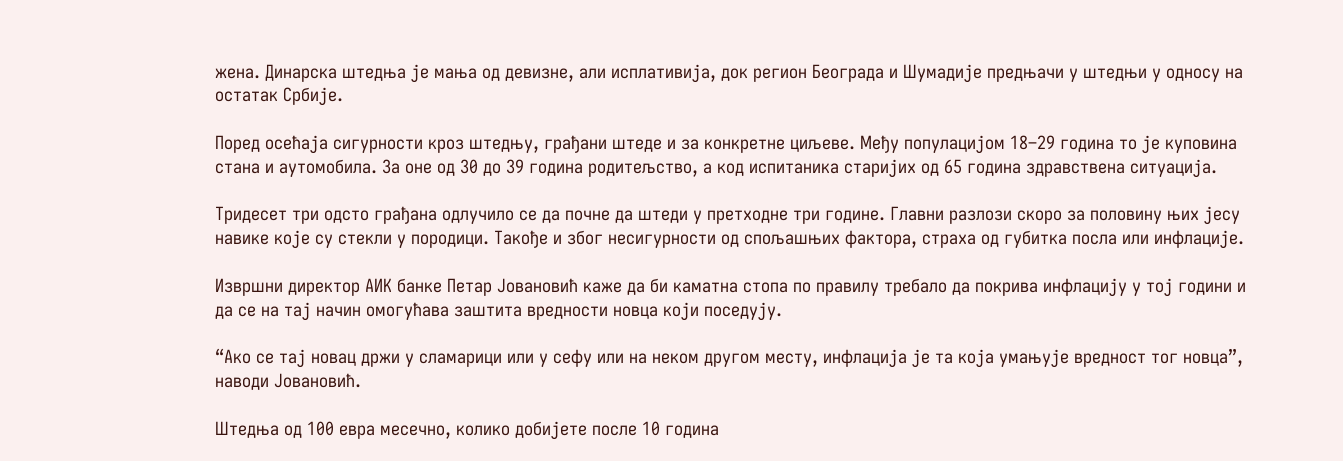жена. Динарска штедња је мања од девизне, али исплативија, док регион Београда и Шумадије предњачи у штедњи у односу на остатак Србије.

Поред осећаја сигурности кроз штедњу, грађани штеде и за конкретне циљеве. Међу популацијом 18–29 година то је куповина стана и аутомобила. За оне од 30 до 39 година родитељство, а код испитаника старијих од 65 година здравствена ситуација.

Тридесет три одсто грађана одлучило се да почне да штеди у претходне три године. Главни разлози скоро за половину њих јесу навике које су стекли у породици. Такође и због несигурности од спољашњих фактора, страха од губитка посла или инфлације.

Извршни директор АИК банке Петар Јовановић каже да би каматна стопа по правилу требало да покрива инфлацију у тој години и да се на тај начин омогућава заштита вредности новца који поседују.

“Ако се тај новац држи у сламарици или у сефу или на неком другом месту, инфлација је та која умањује вредност тог новца”, наводи Јовановић.

Штедња од 100 евра месечно, колико добијете после 10 година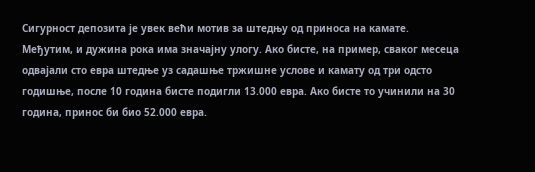Сигурност депозита је увек већи мотив за штедњу од приноса на камате. Међутим, и дужина рока има значајну улогу. Ако бисте, на пример, сваког месеца одвајали сто евра штедње уз садашње тржишне услове и камату од три одсто годишње, после 10 година бисте подигли 13.000 евра. Ако бисте то учинили на 30 година, принос би био 52.000 евра.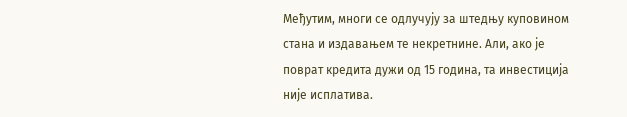Међутим, многи се одлучују за штедњу куповином стана и издавањем те некретнине. Али, ако је поврат кредита дужи од 15 година, та инвестиција није исплатива.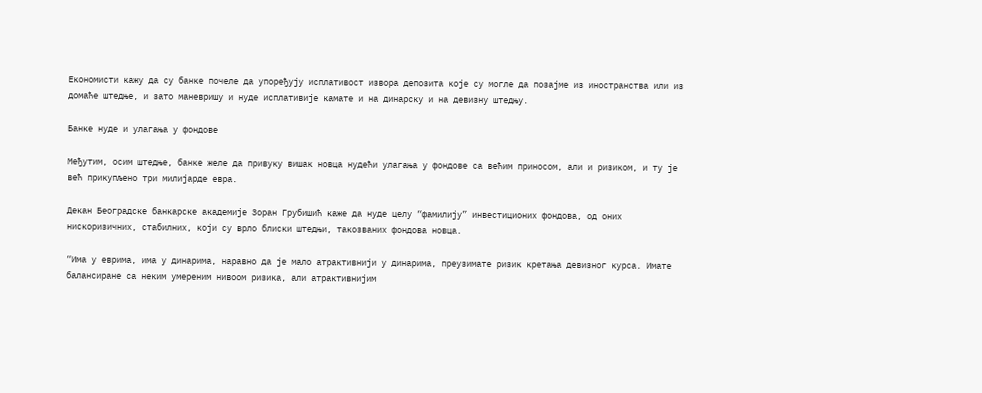Економисти кажу да су банке почеле да упоређују исплативост извора депозита које су могле да позајме из иностранства или из домаће штедње, и зато маневришу и нуде исплативије камате и на динарску и на девизну штедњу.

Банке нуде и улагања у фондове

Међутим, осим штедње, банке желе да привуку вишак новца нудећи улагања у фондове са већим приносом, али и ризиком, и ту је већ прикупљено три милијарде евра.

Декан Београдске банкарске академије Зоран Грубишић каже да нуде целу “фамилију” инвестиционих фондова, од оних нискоризичних, стабилних, који су врло блиски штедњи, такозваних фондова новца.

“Има у еврима, има у динарима, наравно да је мало атрактивнији у динарима, преузимате ризик кретања девизног курса. Имате балансиране са неким умереним нивоом ризика, али атрактивнијим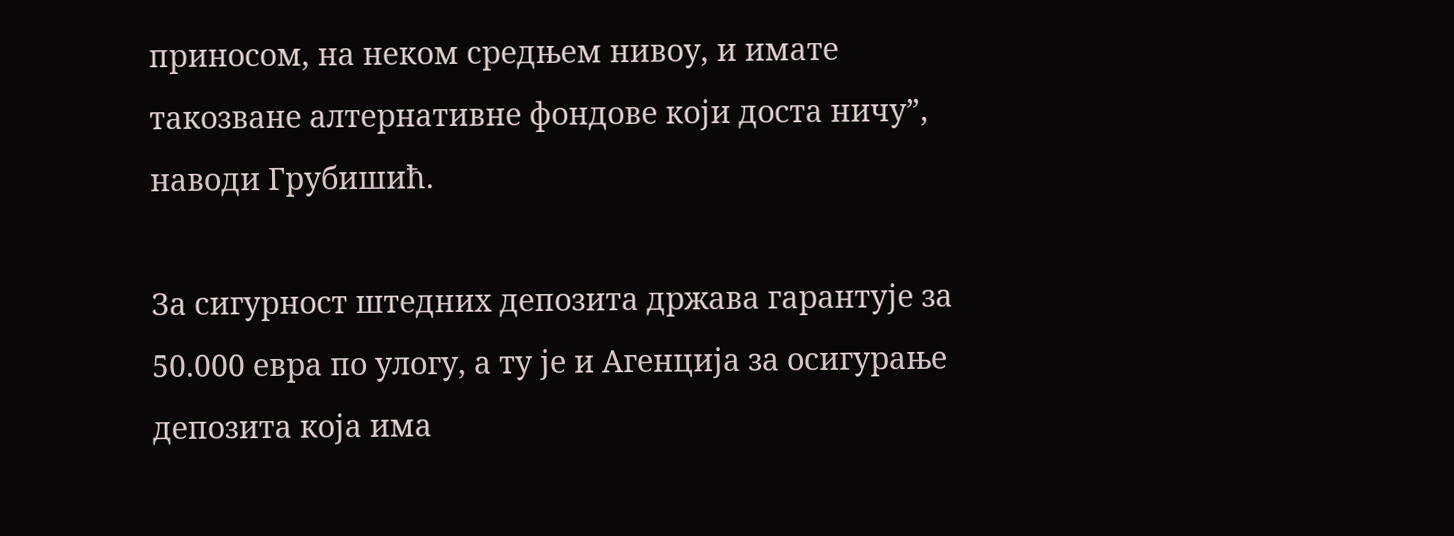приносом, на неком средњем нивоу, и имате такозване алтернативне фондове који доста ничу”, наводи Грубишић.

За сигурност штедних депозита држава гарантује за 50.000 евра по улогу, а ту је и Агенција за осигурање депозита која има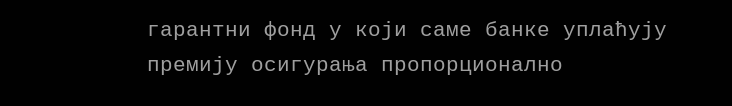гарантни фонд у који саме банке уплаћују премију осигурања пропорционално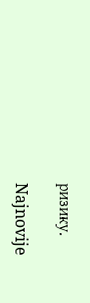ризику.

Najnovije